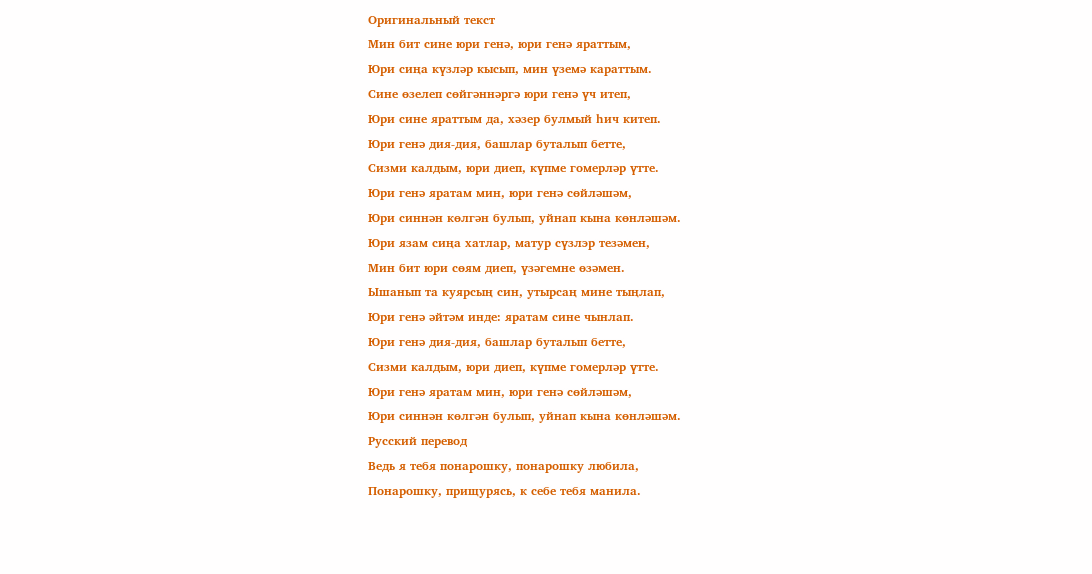Оригинальный текст
Мин бит сине юри генә, юри генә яраттым,
Юри сиңа күзләр кысып, мин үземә караттым.
Сине өзелеп сөйгәннәргә юри генә үч итеп,
Юри сине яраттым да, хәзер булмый һич китеп.
Юри генә дия-дия, башлар буталып бетте,
Сизми калдым, юри диеп, күпме гомерләр үтте.
Юри генә яратам мин, юри генә сөйләшәм,
Юри синнән көлгән булып, уйнап кына көнләшәм.
Юри язам сиңа хатлар, матур сүзлэр тезәмен,
Мин бит юри сөям диеп, үзәгемне өзәмен.
Ышанып та куярсың син, утырсаң мине тыңлап,
Юри генә әйтәм инде: яратам сине чынлап.
Юри генә дия-дия, башлар буталып бетте,
Сизми калдым, юри диеп, күпме гомерләр үтте.
Юри генә яратам мин, юри генә сөйләшәм,
Юри синнән көлгән булып, уйнап кына көнләшәм.
Русский перевод
Ведь я тебя понарошку, понарошку любила,
Понарошку, прищурясь, к себе тебя манила.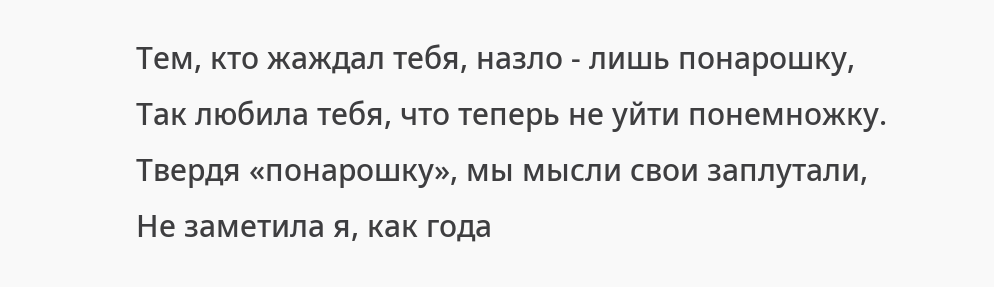Тем, кто жаждал тебя, назло - лишь понарошку,
Так любила тебя, что теперь не уйти понемножку.
Твердя «понарошку», мы мысли свои заплутали,
Не заметила я, как года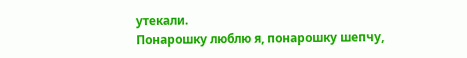утекали.
Понарошку люблю я, понарошку шепчу,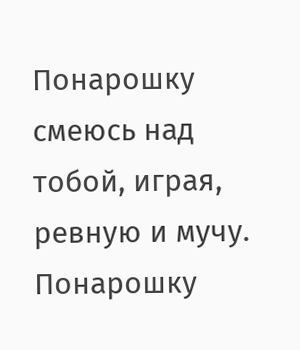Понарошку смеюсь над тобой, играя, ревную и мучу.
Понарошку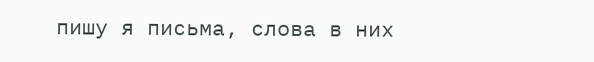пишу я письма, слова в них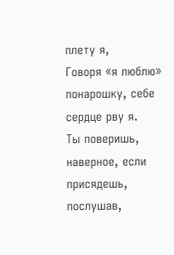плету я,
Говоря «я люблю» понарошку, себе сердце рву я.
Ты поверишь, наверное, если присядешь, послушав,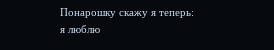Понарошку скажу я теперь: я люблю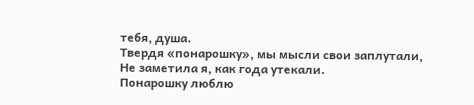тебя, душа.
Твердя «понарошку», мы мысли свои заплутали,
Не заметила я, как года утекали.
Понарошку люблю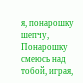я, понарошку шепчу,
Понарошку смеюсь над тобой, играя,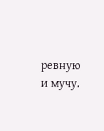ревную и мучу.